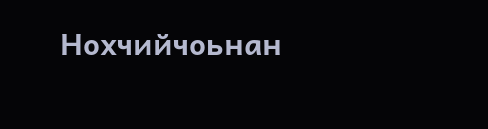Нохчийчоьнан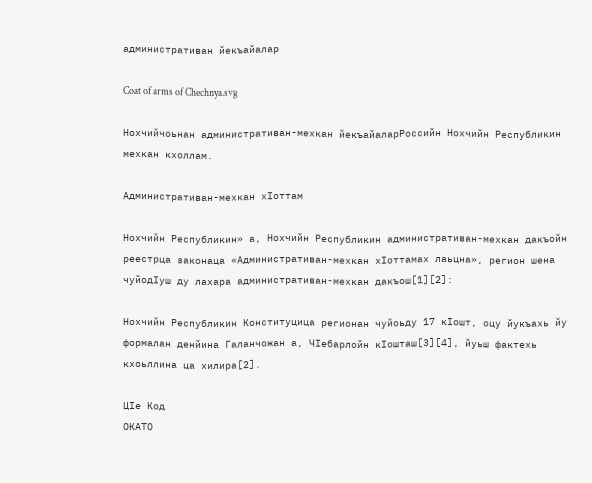административан йекъайалар

Coat of arms of Chechnya.svg

Нохчийчоьнан административан-мехкан йекъайаларРоссийн Нохчийн Республикин мехкан кхоллам.

Административан-мехкан хӀоттам

Нохчийн Республикин» а, Нохчийн Республикин административан-мехкан дакъойн реестрца законаца «Административан-мехкан хӀоттамах лаьцна», регион шена чуйодӀуш ду лахара административан-мехкан дакъош[1][2]:

Нохчийн Республикин Конституцица регионан чуйоьду 17 кӀошт, оцу йукъахь йу формалан денйина Галанчожан а, ЧӀебарлойн кӀошташ[3][4], йуьш фактехь кхоьллина ца хилира[2].

ЦӀе Код
ОКАТО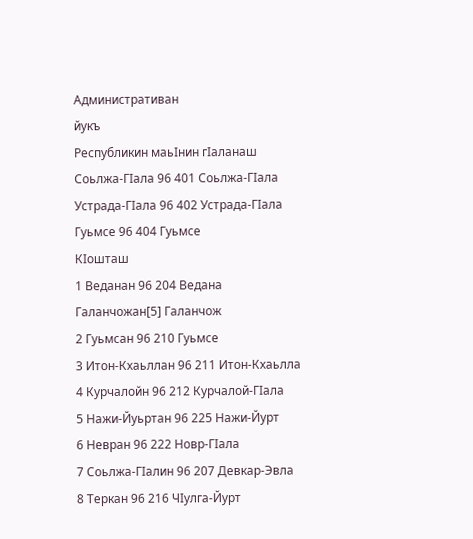Административан
йукъ
Республикин маьӀнин гӀаланаш
Соьлжа-ГӀала 96 401 Соьлжа-ГӀала
Устрада-ГӀала 96 402 Устрада-ГӀала
Гуьмсе 96 404 Гуьмсе
КӀошташ
1 Веданан 96 204 Ведана
Галанчожан[5] Галанчож
2 Гуьмсан 96 210 Гуьмсе
3 Итон-Кхаьллан 96 211 Итон-Кхаьлла
4 Курчалойн 96 212 Курчалой-ГӀала
5 Нажи-Йуьртан 96 225 Нажи-Йурт
6 Невран 96 222 Новр-ГӀала
7 Соьлжа-ГӀалин 96 207 Девкар-Эвла
8 Теркан 96 216 ЧӀулга-Йурт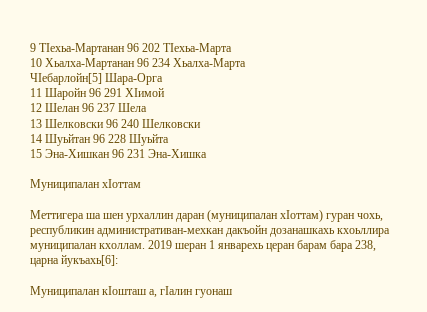9 ТӀехьа-Мартанан 96 202 ТӀехьа-Марта
10 Хьалха-Мартанан 96 234 Хьалха-Марта
ЧӀебарлойн[5] Шара-Орга
11 Шаройн 96 291 ХӀимой
12 Шелан 96 237 Шела
13 Шелковски 96 240 Шелковски
14 Шуьйтан 96 228 Шуьйта
15 Эна-Хишкан 96 231 Эна-Хишка

Муниципалан хӀоттам

Меттигера ша шен урхаллин даран (муниципалан хӀоттам) гуран чохь, республикин административан-мехкан дакъойн дозанашкахь кхоьллира муниципалан кхоллам. 2019 шеран 1 январехь церан барам бара 238, царна йукъахь[6]:

Муниципалан кӀошташ а, гӀалин гуонаш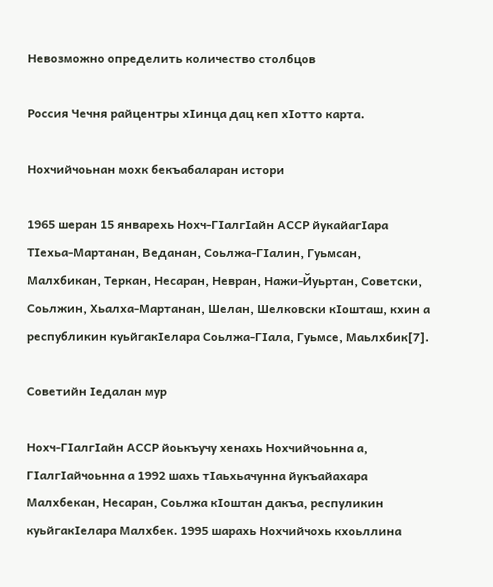Невозможно определить количество столбцов

Россия Чечня райцентры хIинца дац кеп хIотто карта.

Нохчийчоьнан мохк бекъабаларан истори

1965 шеран 15 январехь Нохч-ГӀалгӀайн АССР йукайагӀара ТӀехьа-Мартанан, Веданан, Соьлжа-ГӀалин, Гуьмсан, Малхбикан, Теркан, Несаран, Невран, Нажи-Йуьртан, Советски, Соьлжин, Хьалха-Мартанан, Шелан, Шелковски кӀошташ, кхин а республикин куьйгакӀелара Соьлжа-ГӀала, Гуьмсе, Маьлхбик[7].

Советийн Ӏедалан мур

Нохч-ГӀалгӀайн АССР йоькъучу хенахь Нохчийчоьнна а, ГӀалгӀайчоьнна а 1992 шахь тӀаьхьачунна йукъайахара Малхбекан, Несаран, Соьлжа кӀоштан дакъа, респуликин куьйгакӀелара Малхбек. 1995 шарахь Нохчийчохь кхоьллина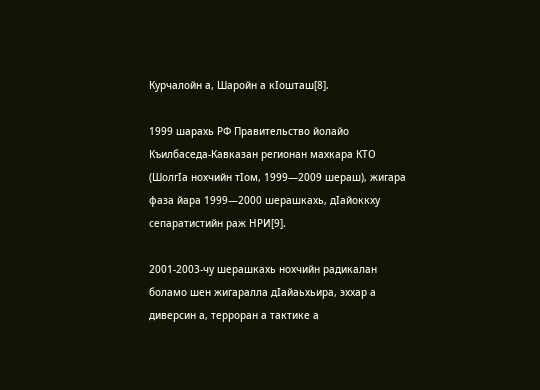Курчалойн а, Шаройн а кӀошташ[8].

1999 шарахь РФ Правительство йолайо Къилбаседа-Кавказан регионан махкара КТО (ШолгӀа нохчийн тӀом, 1999—2009 шераш), жигара фаза йара 1999—2000 шерашкахь, дӀайоккху сепаратистийн раж НРИ[9].

2001-2003-чу шерашкахь нохчийн радикалан боламо шен жигаралла дӀайаьхьира, эххар а диверсин а, терроран а тактике а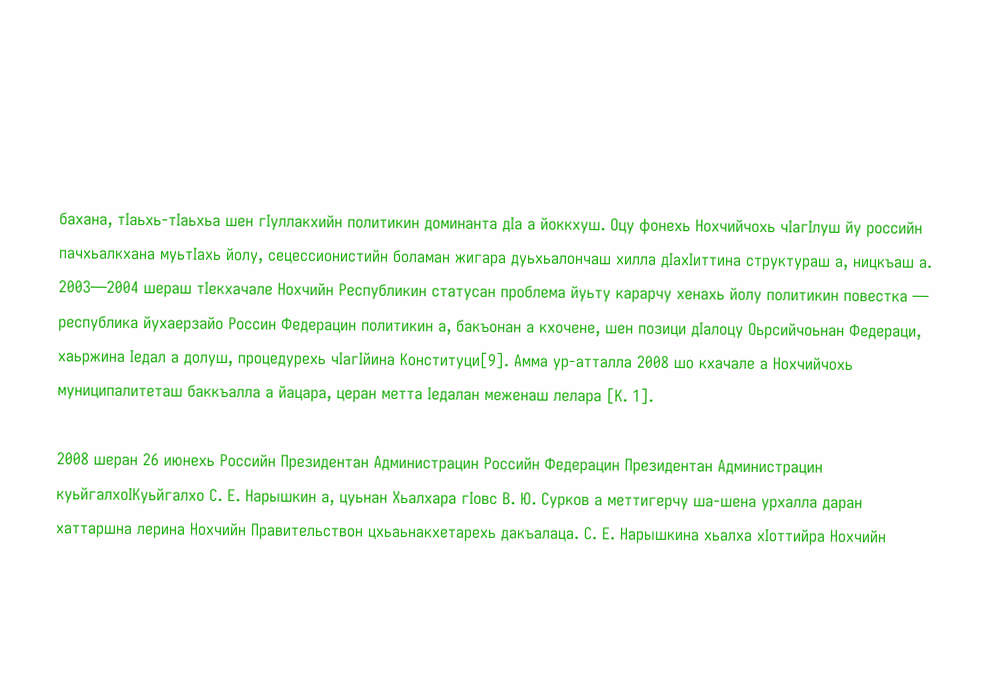бахана, тӀаьхь-тӀаьхьа шен гӀуллакхийн политикин доминанта дӀа а йоккхуш. Оцу фонехь Нохчийчохь чӀагӀлуш йу российн пачхьалкхана муьтӀахь йолу, сецессионистийн боламан жигара дуьхьалончаш хилла дӀахӀиттина структураш а, ницкъаш а. 2003—2004 шераш тӀекхачале Нохчийн Республикин статусан проблема йуьту карарчу хенахь йолу политикин повестка — республика йухаерзайо Россин Федерацин политикин а, бакъонан а кхочене, шен позици дӀалоцу Оьрсийчоьнан Федераци, хаьржина Ӏедал а долуш, процедурехь чӀагӀйина Конституци[9]. Амма ур-атталла 2008 шо кхачале а Нохчийчохь муниципалитеташ баккъалла а йацара, церан метта Ӏедалан меженаш лелара [К. 1].

2008 шеран 26 июнехь Российн Президентан Администрацин Российн Федерацин Президентан Администрацин куьйгалхоӀКуьйгалхо С. Е. Нарышкин а, цуьнан Хьалхара гӀовс В. Ю. Сурков а меттигерчу ша-шена урхалла даран хаттаршна лерина Нохчийн Правительствон цхьаьнакхетарехь дакъалаца. С. Е. Нарышкина хьалха хӀоттийра Нохчийн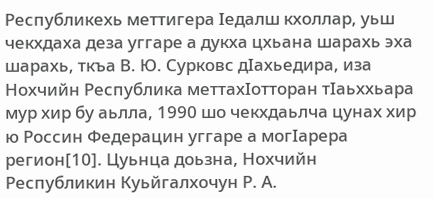Республикехь меттигера Ӏедалш кхоллар, уьш чекхдаха деза уггаре а дукха цхьана шарахь эха шарахь, ткъа В. Ю. Сурковс дӀахьедира, иза Нохчийн Республика меттахӀотторан тӀаьххьара мур хир бу аьлла, 1990 шо чекхдаьлча цунах хир ю Россин Федерацин уггаре а могӀарера регион[10]. Цуьнца доьзна, Нохчийн Республикин Куьйгалхочун Р. А.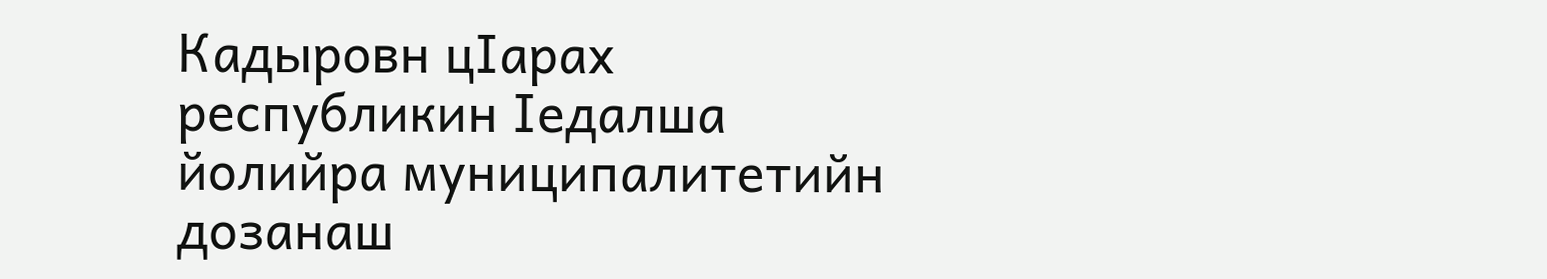Кадыровн цӀарах республикин Ӏедалша йолийра муниципалитетийн дозанаш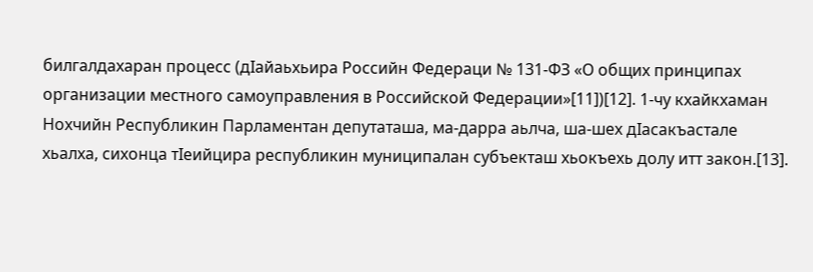билгалдахаран процесс (дӀайаьхьира Российн Федераци № 131-ФЗ «О общих принципах организации местного самоуправления в Российской Федерации»[11])[12]. 1-чу кхайкхаман Нохчийн Республикин Парламентан депутаташа, ма-дарра аьлча, ша-шех дӀасакъастале хьалха, сихонца тӀеийцира республикин муниципалан субъекташ хьокъехь долу итт закон.[13].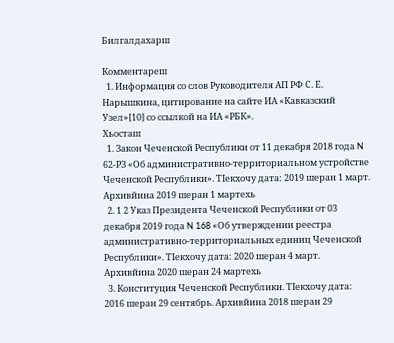Билгалдахарш

Комментареш
  1. Информация со слов Руководителя АП РФ С. Е. Нарышкина, цитирование на сайте ИА «Кавказский Узел»[10] со ссылкой на ИА «РБК».
Хьосташ
  1. Закон Чеченской Республики от 11 декабря 2018 года N 62-РЗ «Об административно-территориальном устройстве Чеченской Республики». ТӀекхочу дата: 2019 шеран 1 март. Архивйина 2019 шеран 1 мартехь
  2. 1 2 Указ Президента Чеченской Республики от 03 декабря 2019 года N 168 «Об утверждении реестра административно-территориальных единиц Чеченской Республики». ТӀекхочу дата: 2020 шеран 4 март. Архивйина 2020 шеран 24 мартехь
  3. Конституция Чеченской Республики. ТӀекхочу дата: 2016 шеран 29 сентябрь. Архивйина 2018 шеран 29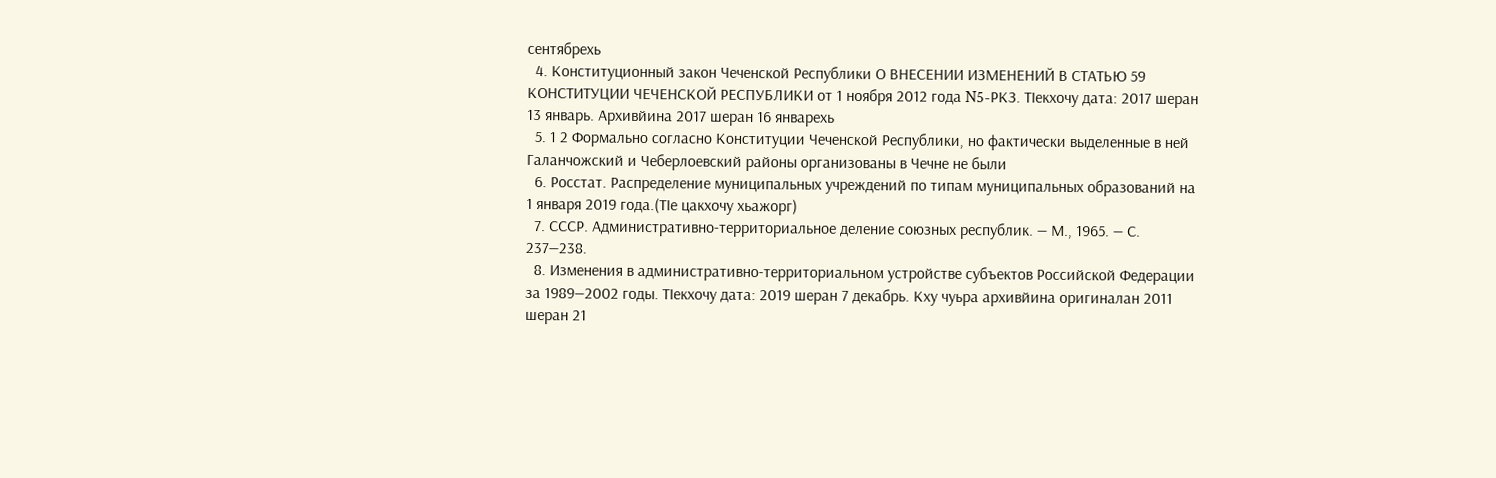сентябрехь
  4. Конституционный закон Чеченской Республики О ВНЕСЕНИИ ИЗМЕНЕНИЙ В СТАТЬЮ 59 КОНСТИТУЦИИ ЧЕЧЕНСКОЙ РЕСПУБЛИКИ от 1 ноября 2012 года N5-РКЗ. ТӀекхочу дата: 2017 шеран 13 январь. Архивйина 2017 шеран 16 январехь
  5. 1 2 Формально согласно Конституции Чеченской Республики, но фактически выделенные в ней Галанчожский и Чеберлоевский районы организованы в Чечне не были
  6. Росстат. Распределение муниципальных учреждений по типам муниципальных образований на 1 января 2019 года.(ТӀе цакхочу хьажорг)
  7. СССР. Административно-территориальное деление союзных республик. — М., 1965. — С. 237—238.
  8. Изменения в административно-территориальном устройстве субъектов Российской Федерации за 1989—2002 годы. ТӀекхочу дата: 2019 шеран 7 декабрь. Кху чуьра архивйина оригиналан 2011 шеран 21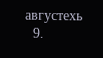августехь
  9.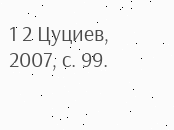1 2 Цуциев, 2007, с. 99.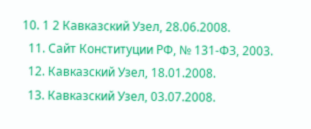10. 1 2 Кавказский Узел, 28.06.2008.
  11. Сайт Конституции РФ, № 131-ФЗ, 2003.
  12. Кавказский Узел, 18.01.2008.
  13. Кавказский Узел, 03.07.2008.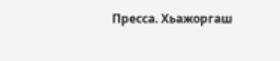Пресса. Хьажоргаш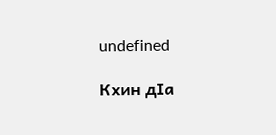undefined

Кхин дӀа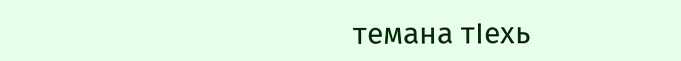темана тӀехь